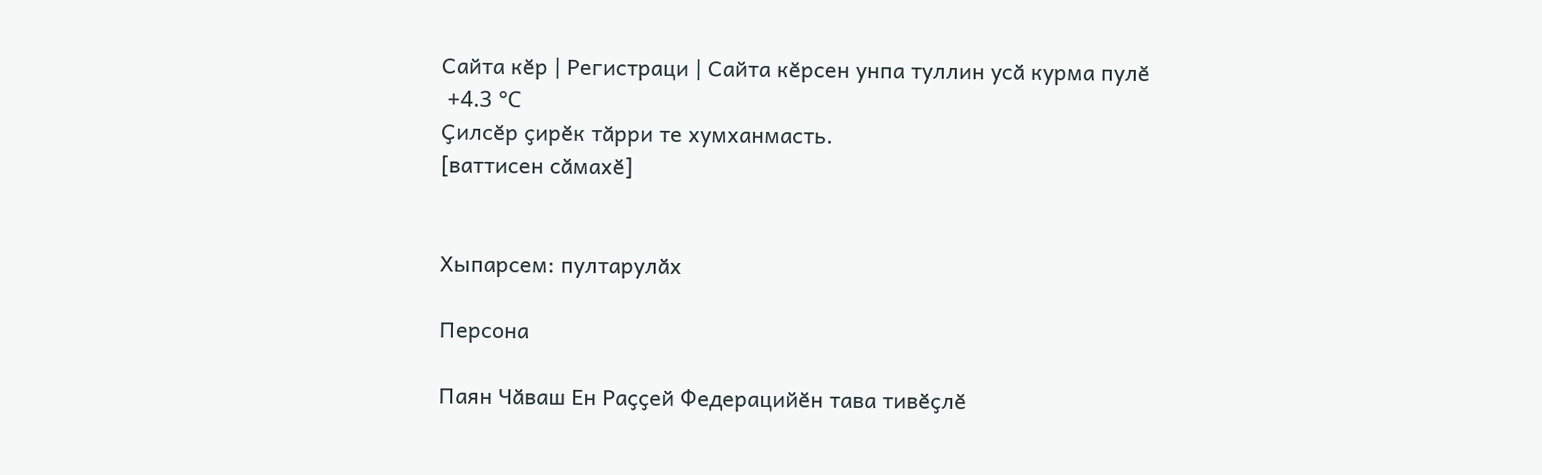Сайта кӗр | Регистраци | Сайта кӗрсен унпа туллин усӑ курма пулӗ
 +4.3 °C
Ҫилсӗр ҫирӗк тӑрри те хумханмасть.
[ваттисен сӑмахӗ]


Хыпарсем: пултарулӑх

Персона

Паян Чӑваш Ен Раҫҫей Федерацийӗн тава тивӗҫлӗ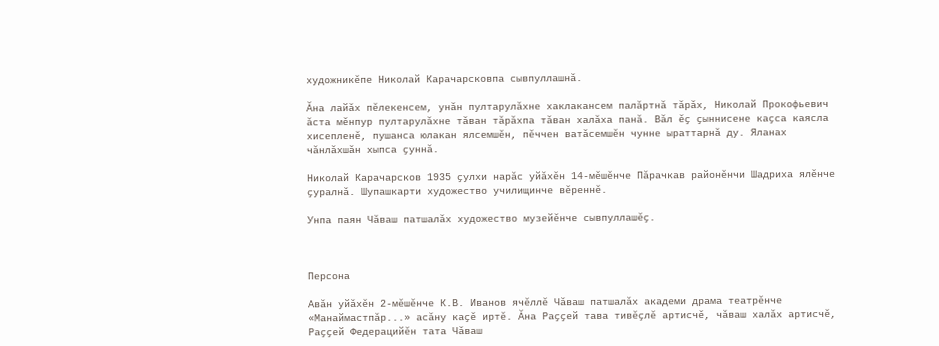художникӗпе Николай Карачарсковпа сывпуллашнӑ.

Ӑна лайӑх пӗлекенсем, унӑн пултарулӑхне хаклакансем палӑртнӑ тӑрӑх, Николай Прокофьевич ӑста мӗнпур пултарулӑхне тӑван тӑрӑхпа тӑван халӑха панӑ. Вӑл ӗҫ ҫыннисене каҫса каясла хисепленӗ, пушанса юлакан ялсемшӗн, пӗччен ватӑсемшӗн чунне ыраттарнӑ ду. Яланах чӑнлӑхшӑн хыпса ҫуннӑ.

Николай Карачарсков 1935 ҫулхи нарӑс уйӑхӗн 14-мӗшӗнче Пӑрачкав районӗнчи Шадриха ялӗнче ҫуралнӑ. Шупашкарти художество училищинче вӗреннӗ.

Унпа паян Чӑваш патшалӑх художество музейӗнче сывпуллашӗҫ.



Персона

Авӑн уйӑхӗн 2-мӗшӗнче К.В. Иванов ячӗллӗ Чӑваш патшалӑх академи драма театрӗнче «Манаймастпӑр...» асӑну каҫӗ иртӗ. Ӑна Раҫҫей тава тивӗҫлӗ артисчӗ, чӑваш халӑх артисчӗ, Раҫҫей Федерацийӗн тата Чӑваш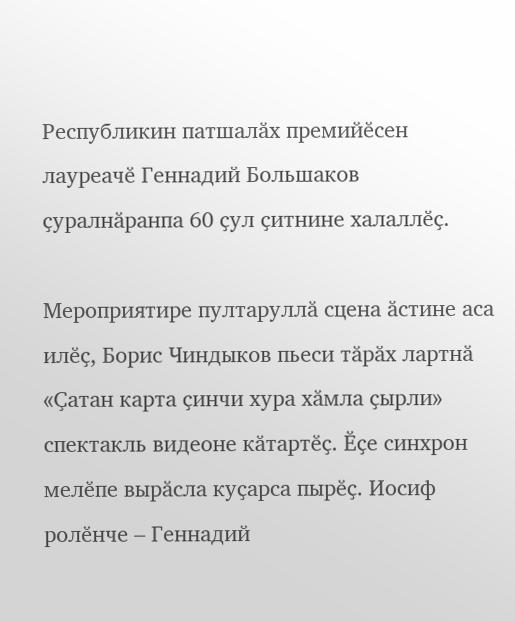Республикин патшалӑх премийӗсен лауреачӗ Геннадий Большаков ҫуралнӑранпа 60 ҫул ҫитнине халаллӗҫ.

Мероприятире пултаруллӑ сцена ӑстине аса илӗҫ, Борис Чиндыков пьеси тӑрӑх лартнӑ «Ҫатан карта ҫинчи хура хӑмла ҫырли» спектакль видеоне кӑтартӗҫ. Ӗҫе синхрон мелӗпе вырӑсла куҫарса пырӗҫ. Иосиф ролӗнче – Геннадий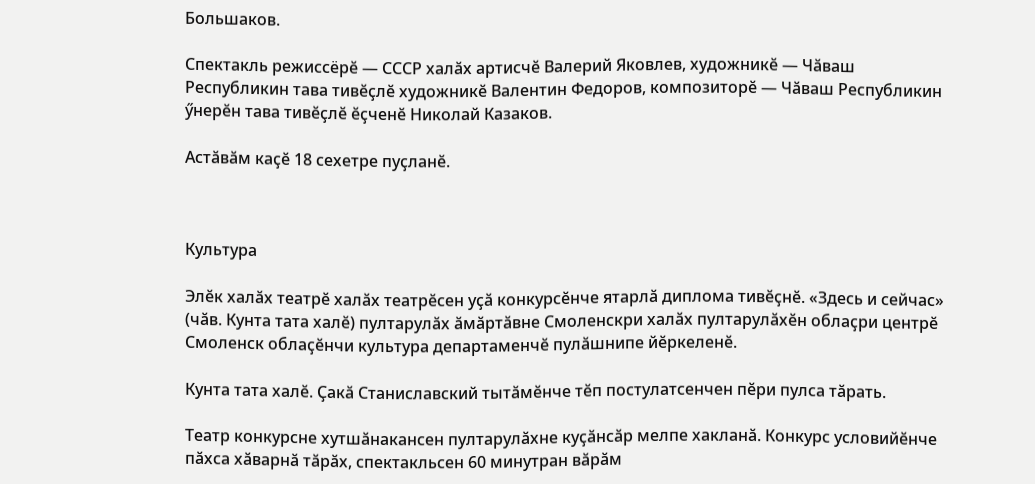Большаков.

Спектакль режиссёрӗ — СССР халӑх артисчӗ Валерий Яковлев, художникӗ — Чӑваш Республикин тава тивӗҫлӗ художникӗ Валентин Федоров, композиторӗ — Чӑваш Республикин ӳнерӗн тава тивӗҫлӗ ӗҫченӗ Николай Казаков.

Астӑвӑм каҫӗ 18 сехетре пуҫланӗ.



Культура

Элӗк халӑх театрӗ халӑх театрӗсен уҫӑ конкурсӗнче ятарлӑ диплома тивӗҫнӗ. «Здесь и сейчас» (чӑв. Кунта тата халӗ) пултарулӑх ӑмӑртӑвне Смоленскри халӑх пултарулӑхӗн облаҫри центрӗ Смоленск облаҫӗнчи культура департаменчӗ пулӑшнипе йӗркеленӗ.

Кунта тата халӗ. Ҫакӑ Станиславский тытӑмӗнче тӗп постулатсенчен пӗри пулса тӑрать.

Театр конкурсне хутшӑнакансен пултарулӑхне куҫӑнсӑр мелпе хакланӑ. Конкурс условийӗнче пӑхса хӑварнӑ тӑрӑх, спектакльсен 60 минутран вӑрӑм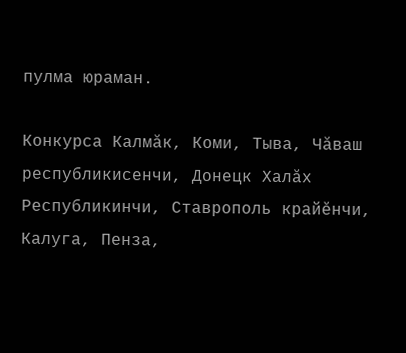пулма юраман.

Конкурса Калмӑк, Коми, Тыва, Чӑваш республикисенчи, Донецк Халӑх Республикинчи, Ставрополь крайӗнчи, Калуга, Пенза,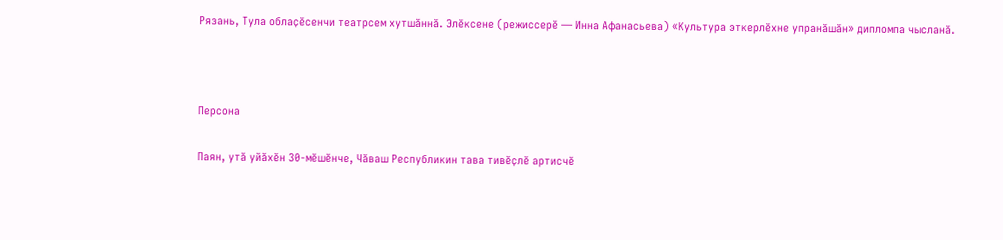Рязань, Тула облаҫӗсенчи театрсем хутшӑннӑ. Элӗксене (режиссерӗ — Инна Афанасьева) «Культура эткерлӗхне упранӑшӑн» дипломпа чысланӑ.



Персона

Паян, утӑ уйӑхӗн 30-мӗшӗнче, Чӑваш Республикин тава тивӗҫлӗ артисчӗ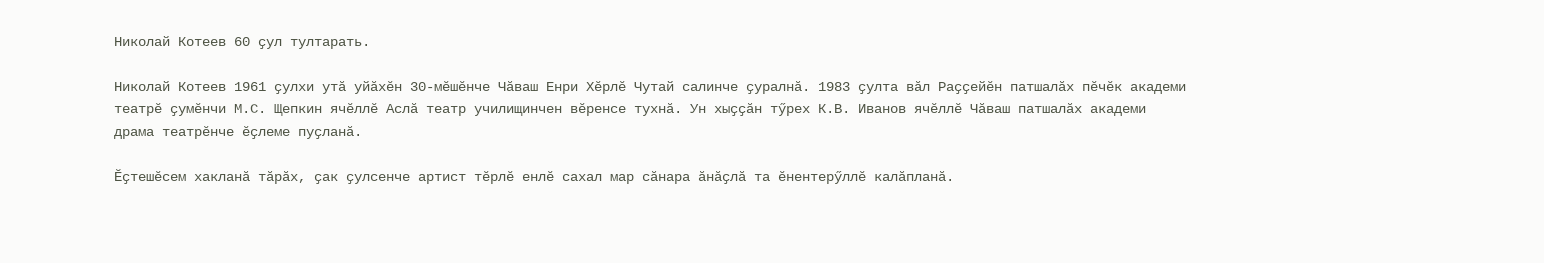Николай Котеев 60 ҫул тултарать.

Николай Котеев 1961 ҫулхи утӑ уйӑхӗн 30-мӗшӗнче Чӑваш Енри Хӗрлӗ Чутай салинче ҫуралнӑ. 1983 ҫулта вӑл Раҫҫейӗн патшалӑх пӗчӗк академи театрӗ ҫумӗнчи М.С. Щепкин ячӗллӗ Аслӑ театр училищинчен вӗренсе тухнӑ. Ун хыҫҫӑн тӳрех К.В. Иванов ячӗллӗ Чӑваш патшалӑх академи драма театрӗнче ӗҫлеме пуҫланӑ.

Ӗҫтешӗсем хакланӑ тӑрӑх, ҫак ҫулсенче артист тӗрлӗ енлӗ сахал мар сӑнара ӑнӑҫлӑ та ӗнентерӳллӗ калӑпланӑ.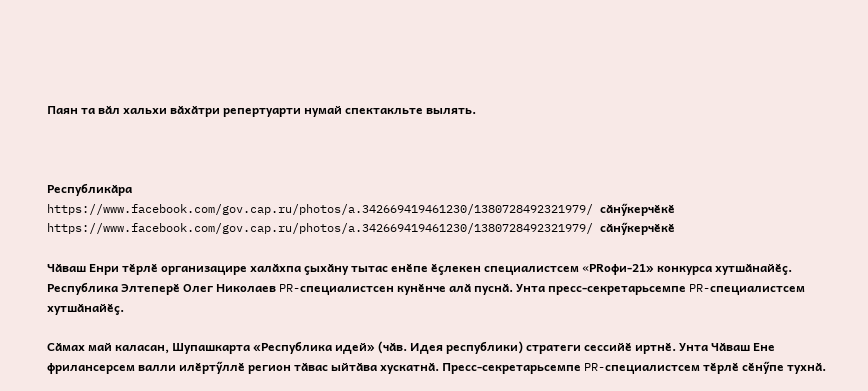Паян та вӑл хальхи вӑхӑтри репертуарти нумай спектакльте вылять.



Республикӑра
https://www.facebook.com/gov.cap.ru/photos/a.342669419461230/1380728492321979/ сӑнӳкерчӗкӗ
https://www.facebook.com/gov.cap.ru/photos/a.342669419461230/1380728492321979/ сӑнӳкерчӗкӗ

Чӑваш Енри тӗрлӗ организацире халӑхпа ҫыхӑну тытас енӗпе ӗҫлекен специалистсем «PRофи-21» конкурса хутшӑнайӗҫ. Республика Элтеперӗ Олег Николаев PR-специалистсен кунӗнче алӑ пуснӑ. Унта пресс-секретарьсемпе PR-специалистсем хутшӑнайӗҫ.

Сӑмах май каласан, Шупашкарта «Республика идей» (чӑв. Идея республики) стратеги сессийӗ иртнӗ. Унта Чӑваш Ене фрилансерсем валли илӗртӳллӗ регион тӑвас ыйтӑва хускатнӑ. Пресс-секретарьсемпе PR-специалистсем тӗрлӗ сӗнӳпе тухнӑ.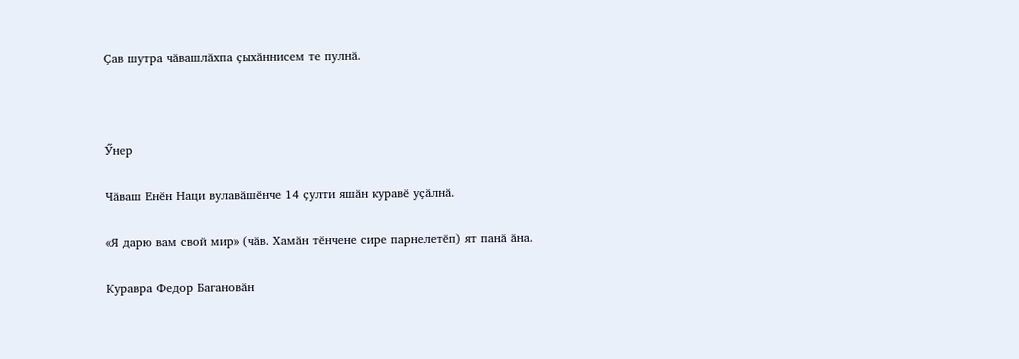Ҫав шутра чӑвашлӑхпа ҫыхӑннисем те пулнӑ.



Ӳнер

Чӑваш Енӗн Наци вулавӑшӗнче 14 ҫулти яшӑн куравӗ уҫӑлнӑ.

«Я дарю вам свой мир» (чӑв. Хамӑн тӗнчене сире парнелетӗп) ят панӑ ӑна.

Куравра Федор Багановӑн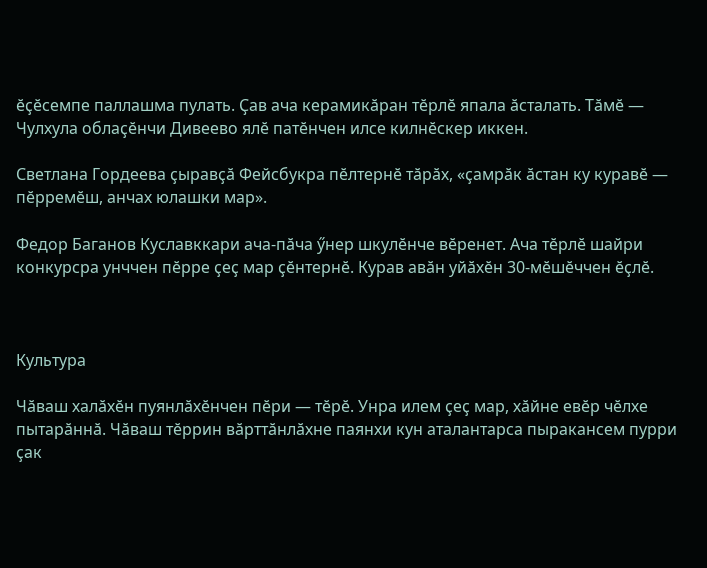ӗҫӗсемпе паллашма пулать. Ҫав ача керамикӑран тӗрлӗ япала ӑсталать. Тӑмӗ — Чулхула облаҫӗнчи Дивеево ялӗ патӗнчен илсе килнӗскер иккен.

Светлана Гордеева ҫыравҫӑ Фейсбукра пӗлтернӗ тӑрӑх, «ҫамрӑк ӑстан ку куравӗ — пӗрремӗш, анчах юлашки мар».

Федор Баганов Куславккари ача-пӑча ӳнер шкулӗнче вӗренет. Ача тӗрлӗ шайри конкурсра унччен пӗрре ҫеҫ мар ҫӗнтернӗ. Курав авӑн уйӑхӗн 30-мӗшӗччен ӗҫлӗ.



Культура

Чӑваш халӑхӗн пуянлӑхӗнчен пӗри — тӗрӗ. Унра илем ҫеҫ мар, хӑйне евӗр чӗлхе пытарӑннӑ. Чӑваш тӗррин вӑрттӑнлӑхне паянхи кун аталантарса пыракансем пурри ҫак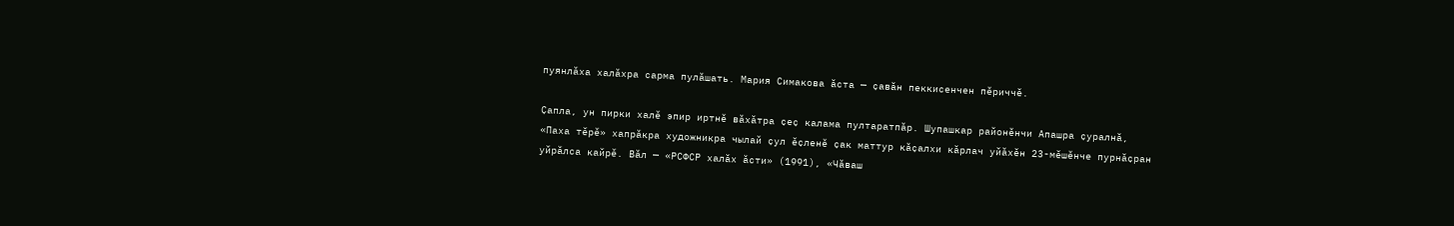пуянлӑха халӑхра сарма пулӑшать. Мария Симакова ӑста — ҫавӑн пеккисенчен пӗриччӗ.

Ҫапла, ун пирки халӗ эпир иртнӗ вӑхӑтра ҫеҫ калама пултаратпӑр. Шупашкар районӗнчи Апашра ҫуралнӑ, «Паха тӗрӗ» хапрӑкра художникра чылай ҫул ӗҫленӗ ҫак маттур кӑҫалхи кӑрлач уйӑхӗн 23-мӗшӗнче пурнӑҫран уйрӑлса кайрӗ. Вӑл — «РСФСР халӑх ӑсти» (1991), «Чӑваш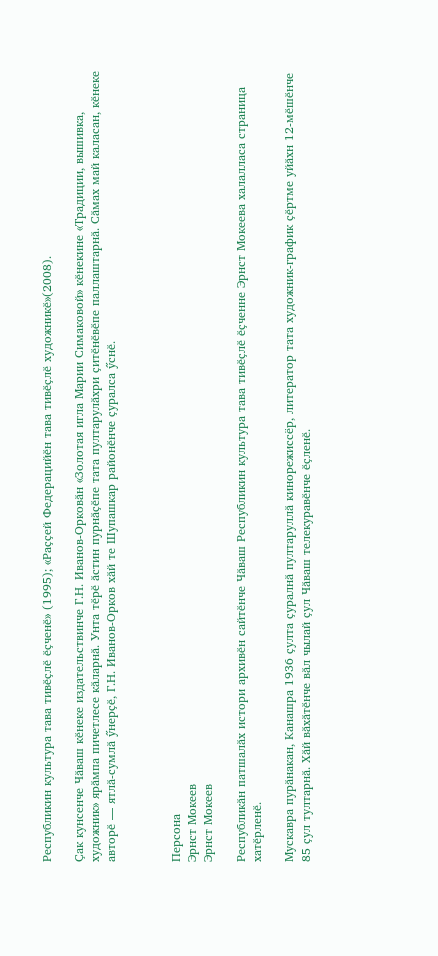Республикин культура тава тивӗҫлӗ ӗҫченӗ» (1995); «Раҫҫей Федерацийӗн тава тивӗҫлӗ художникӗ»(2008).

Ҫак кунсенче Чӑваш кӗнеке издательствинче Г.Н. Иванов-Орковӑн «Золотая игла Марии Симаковой» кӗнекине «Традиции, вышивка, художник» ярӑмпа пичетлесе кӑларнӑ. Унта тӗрӗ ӑстин пурнӑҫӗпе тата пултарулӑхри ҫитӗнӗвӗпе паллаштарнӑ. Сӑмах май каласан, кӗнеке авторӗ — ятлӑ-сумлӑ ӳнерҫӗ, Г.Н. Иванов-Орков хӑй те Шупашкар районӗнче ҫуралса ӳснӗ.



Персона
Эрнст Мокеев
Эрнст Мокеев

Республикӑн патшалӑх истори архивӗн сайтӗнче Чӑваш Республикин культура тава тивӗҫлӗ ӗҫченне Эрнст Мокеева халалласа страница хатӗрленӗ.

Мускавра пурӑнакан, Канашра 1936 ҫулта ҫуралнӑ пултаруллӑ кинорежиссёр, литератор тата художник-график ҫӗртме уйӑхн 12-мӗшӗнче 85 ҫул тултарнӑ. Хӑй вӑхӑтӗнче вӑл чылай ҫул Чӑваш телекуравӗнче ӗҫленӗ.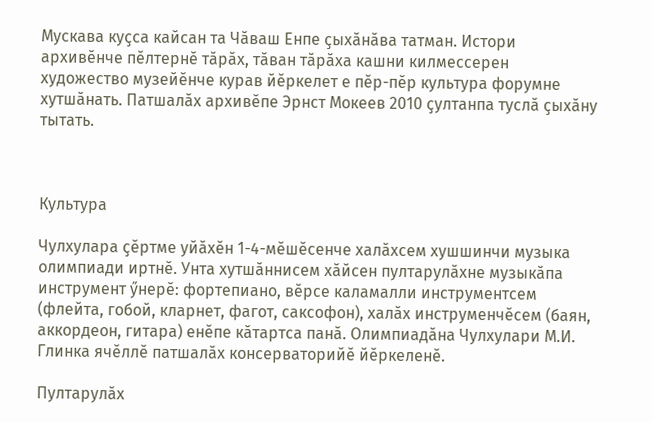Мускава куҫса кайсан та Чӑваш Енпе ҫыхӑнӑва татман. Истори архивӗнче пӗлтернӗ тӑрӑх, тӑван тӑрӑха кашни килмессерен художество музейӗнче курав йӗркелет е пӗр-пӗр культура форумне хутшӑнать. Патшалӑх архивӗпе Эрнст Мокеев 2010 ҫултанпа туслӑ ҫыхӑну тытать.



Культура

Чулхулара ҫӗртме уйӑхӗн 1-4-мӗшӗсенче халӑхсем хушшинчи музыка олимпиади иртнӗ. Унта хутшӑннисем хӑйсен пултарулӑхне музыкӑпа инструмент ӳнерӗ: фортепиано, вӗрсе каламалли инструментсем (флейта, гобой, кларнет, фагот, саксофон), халӑх инструменчӗсем (баян, аккордеон, гитара) енӗпе кӑтартса панӑ. Олимпиадӑна Чулхулари М.И. Глинка ячӗллӗ патшалӑх консерваторийӗ йӗркеленӗ.

Пултарулӑх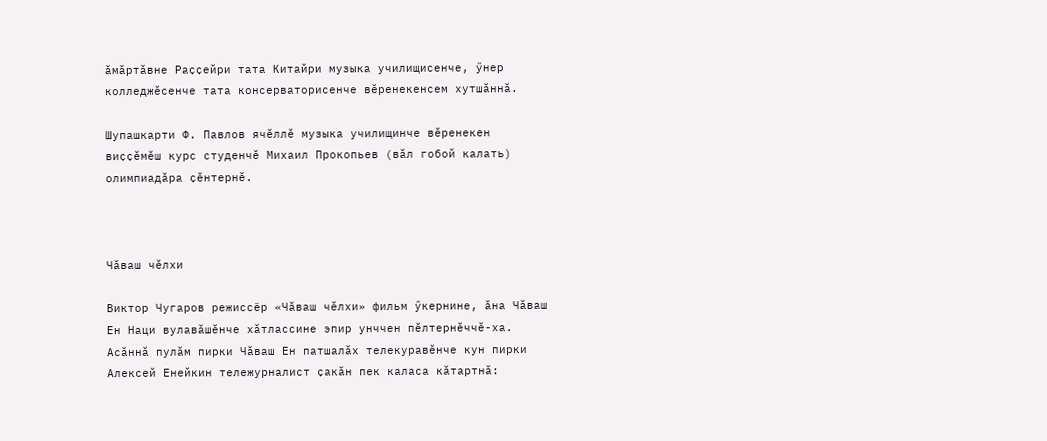ӑмӑртӑвне Раҫҫейри тата Китайри музыка училищисенче, ӳнер колледжӗсенче тата консерваторисенче вӗренекенсем хутшӑннӑ.

Шупашкарти Ф. Павлов ячӗллӗ музыка училищинче вӗренекен виҫҫӗмӗш курс студенчӗ Михаил Прокопьев (вӑл гобой калать) олимпиадӑра ҫӗнтернӗ.



Чӑваш чӗлхи

Виктор Чугаров режиссёр «Чӑваш чӗлхи» фильм ӳкернине, ӑна Чӑваш Ен Наци вулавӑшӗнче хӑтлассине эпир унччен пӗлтернӗччӗ-ха. Асӑннӑ пулӑм пирки Чӑваш Ен патшалӑх телекуравӗнче кун пирки Алексей Енейкин тележурналист ҫакӑн пек каласа кӑтартнӑ: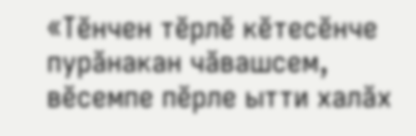«Тӗнчен тӗрлӗ кӗтесӗнче пурӑнакан чӑвашсем, вӗсемпе пӗрле ытти халӑх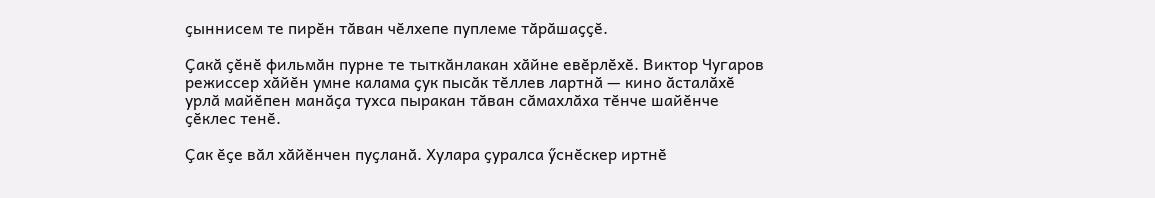ҫыннисем те пирӗн тӑван чӗлхепе пуплеме тӑрӑшаҫҫӗ.

Ҫакӑ ҫӗнӗ фильмӑн пурне те тыткӑнлакан хӑйне евӗрлӗхӗ. Виктор Чугаров режиссер хӑйӗн умне калама ҫук пысӑк тӗллев лартнӑ — кино ӑсталӑхӗ урлӑ майӗпен манӑҫа тухса пыракан тӑван сӑмахлӑха тӗнче шайӗнче ҫӗклес тенӗ.

Ҫак ӗҫе вӑл хӑйӗнчен пуҫланӑ. Хулара ҫуралса ӳснӗскер иртнӗ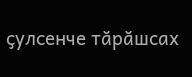ҫулсенче тӑрӑшсах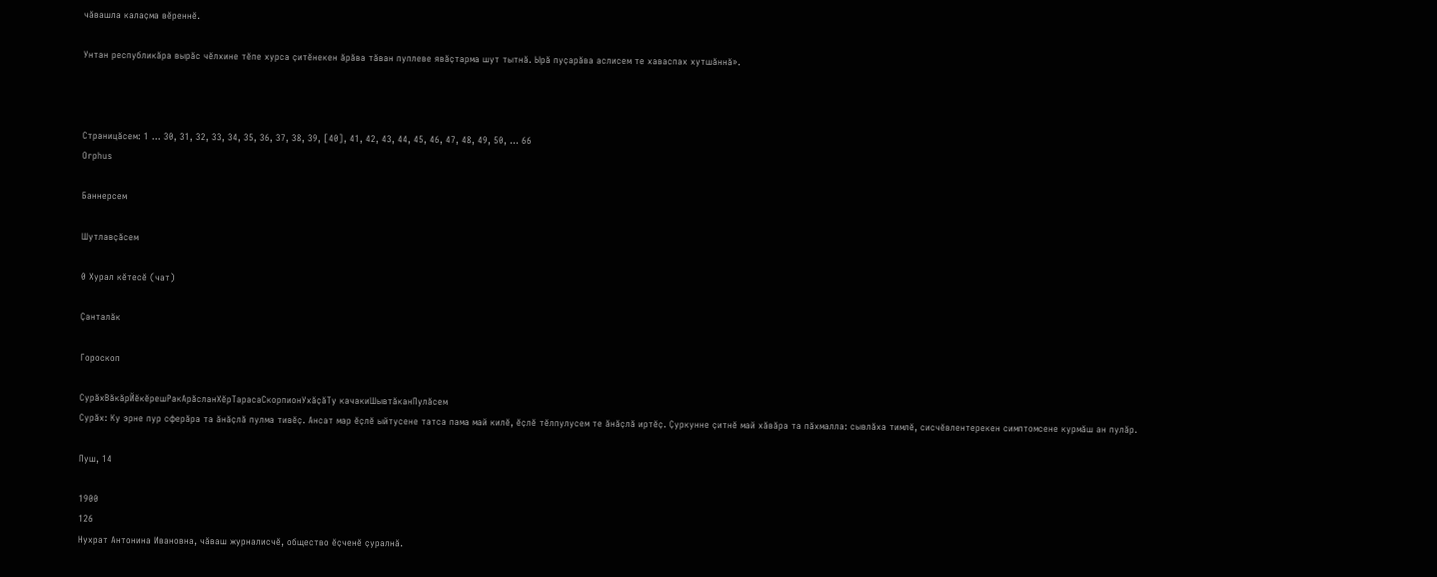чӑвашла калаҫма вӗреннӗ.

Унтан республикӑра вырӑс чӗлхине тӗпе хурса ҫитӗнекен ӑрӑва тӑван пуплеве явӑҫтарма шут тытнӑ. Ырӑ пуҫарӑва аслисем те хаваспах хутшӑннӑ».



Страницӑсем: 1 ... 30, 31, 32, 33, 34, 35, 36, 37, 38, 39, [40], 41, 42, 43, 44, 45, 46, 47, 48, 49, 50, ... 66
Orphus

Баннерсем

Шутлавҫӑсем

0 Хурал кӗтесӗ (чат)

Ҫанталӑк

Гороскоп

СурӑхВӑкӑрЙӗкӗрешРакАрӑсланХӗрТарасаСкорпионУхӑҫӑТу качакиШывтӑканПулӑсем
Сурӑх: Ку эрне пур сферӑра та ӑнӑҫлӑ пулма тивӗҫ. Ансат мар ӗҫлӗ ыйтусене татса пама май килӗ, ӗҫлӗ тӗлпулусем те ӑнӑҫлӑ иртӗҫ. Ҫуркунне ҫитнӗ май хӑвӑра та пӑхмалла: сывлӑха тимлӗ, сисчӗвлентерекен симптомсене курмӑш ан пулӑр.

Пуш, 14

1900
126
Нухрат Антонина Ивановна, чӑваш журналисчӗ, общество ӗҫченӗ ҫуралнӑ.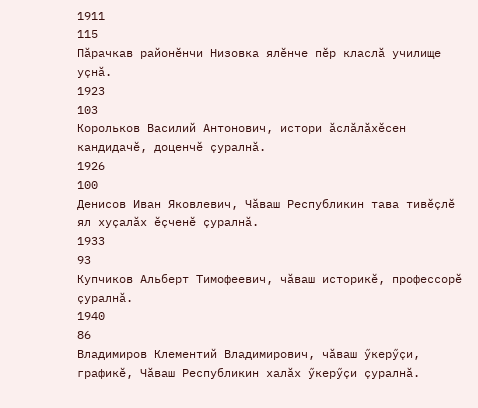1911
115
Пӑрачкав районӗнчи Низовка ялӗнче пӗр класлӑ училище уҫнӑ.
1923
103
Корольков Василий Антонович, истори ӑслӑлӑхӗсен кандидачӗ, доценчӗ ҫуралнӑ.
1926
100
Денисов Иван Яковлевич, Чӑваш Республикин тава тивӗҫлӗ ял хуҫалӑх ӗҫченӗ ҫуралнӑ.
1933
93
Купчиков Альберт Тимофеевич, чӑваш историкӗ, профессорӗ ҫуралнӑ.
1940
86
Владимиров Клементий Владимирович, чӑваш ӳкерӳҫи, графикӗ, Чӑваш Республикин халӑх ӳкерӳҫи ҫуралнӑ.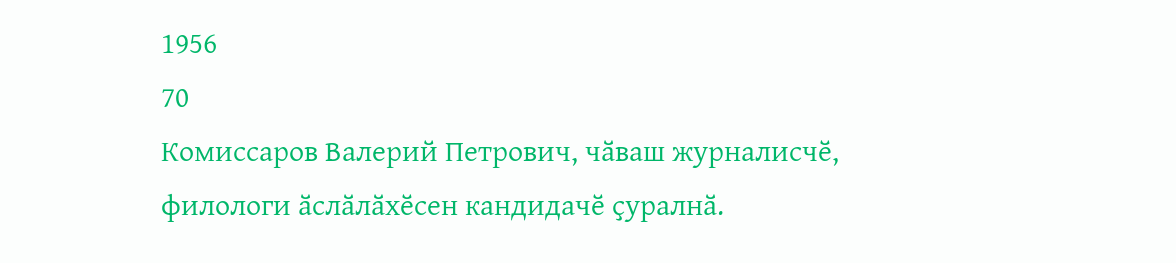1956
70
Комиссаров Валерий Петрович, чӑваш журналисчӗ, филологи ӑслӑлӑхӗсен кандидачӗ ҫуралнӑ.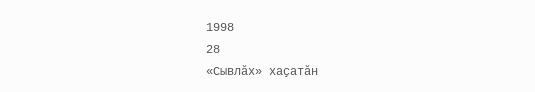1998
28
«Сывлӑх» хаҫатӑн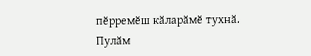пӗрремӗш кӑларӑмӗ тухнӑ.
Пулӑм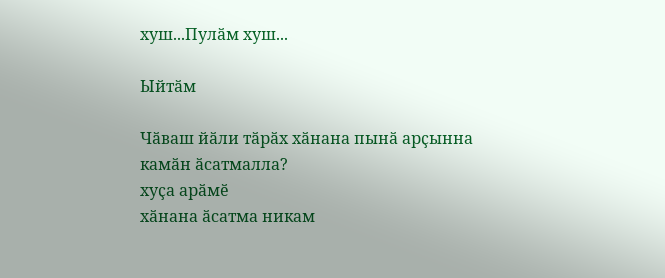хуш...Пулӑм хуш...

Ыйтӑм

Чӑваш йӑли тӑрӑх хӑнана пынӑ арҫынна камӑн ӑсатмалла?
хуҫа арӑмӗ
хӑнана ӑсатма никам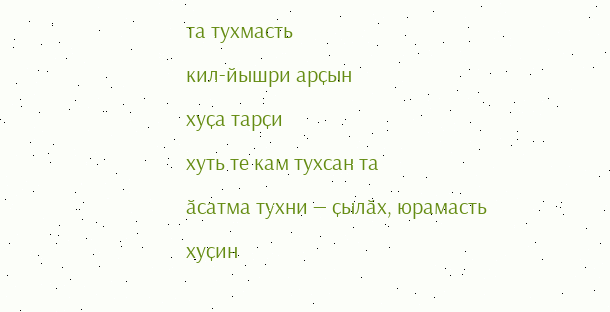та тухмасть
кил-йышри арҫын
хуҫа тарҫи
хуть те кам тухсан та
ӑсатма тухни — ҫылӑх, юрамасть
хуҫин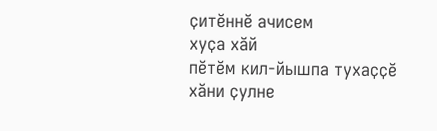ҫитӗннӗ ачисем
хуҫа хӑй
пӗтӗм кил-йышпа тухаҫҫӗ
хӑни ҫулне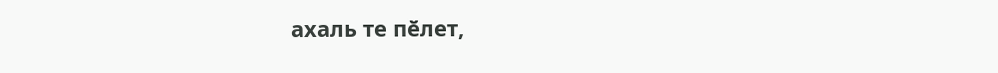ахаль те пӗлет,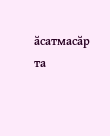ӑсатмасӑр та